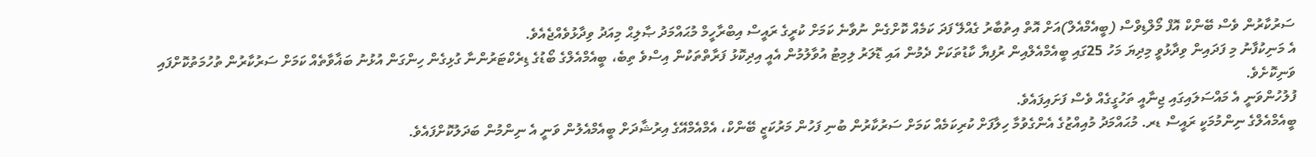ސަރުކާރުން ވެސް ބޭންކް އޮފް މޯލްޑިވްސް (ބީއެމްއެލް)އަށް އޮތް އިތުބާރު ގެއްލޭ ފަދަ ކަމެއް ކޮށްގެން ނުވާނެ ކަމަށް ކުރީގެ ރައީސް އިބްރާހީމް މުޙައްމަދު ޞާލިޙް މިއަދު ވިދާޅުވެއްޖެއެވެ.
އެ މަނިކުފާނު މި ފަދައިން ވިދާޅުވީ މިދިޔަ މަހު 25ގައި ބީއެމްއެލްއިން ރުފިޔާ ކާޑުތަކަށް ދެމުން އައި ޑޮލަރު ލިމިޓު އުވާލުމުން އެއީ އިދިކޮޅު ފަރާތްތަކުން އިސްވެ ތިބެ، ބީއެމްއެލްގެ ބޯޑުގެ ޑިރެކްޓަރުންނާ ގުޅިގެން ހިންގަން އުޅުނު ބަޣާވާތެއް ކަމަށް ސަރުކާރުން ތުހުމަތުކޮށްފައި ވަނިކޮށެވެ.
ފުލުހުންވަނީ އެ މައްސަލައިގައި ޖިނާއީ ތަހުގީގެއް ވެސް ފަށައިފައެވެ.
ބީއެމްއެލްގެ ނިންމުމަކީ ރައީސް ޑރ. މުޙައްމަދު މުއިއްޒުގެ އެންގެވުމާ ހިލާފަށް ކުރިކަމެއް ކަމަށް ސަރުކާރުން ބުނި ފަހުން މަރުކަޒީ ބޭންކް، އެމްއެމްއޭގެ އިރުޝާދަށް ބީއެމްއެލުން ވަނީ އެ ނިންމުން ބަދަލުކޮށްފައެވެ.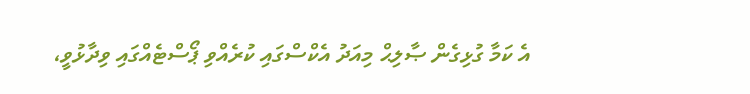އެ ކަމާ ގުޅިގެން ޞާލިޙް މިއަދު އެކްސްގައި ކުރެއްވި ޕޯސްޓެއްގައި ވިދާޅުވީ،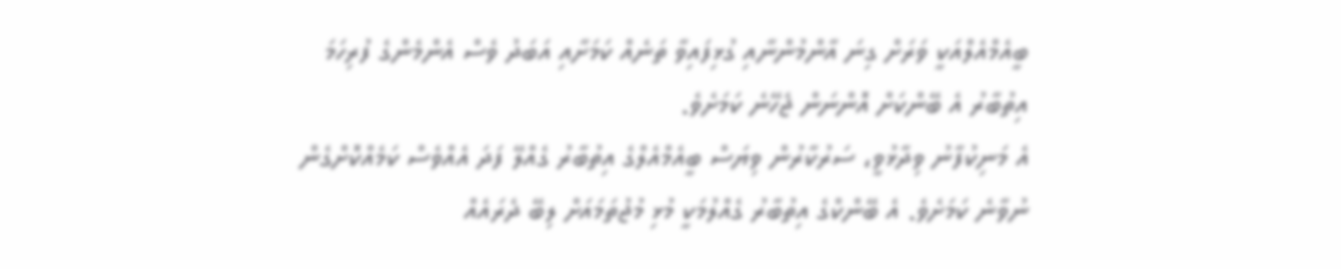ބީއެމްއެލްއަކީ ވަރަށް ގިނަ އާންމުންނާއި ގުޅިފައިވާ ތަނެއް ކަމަށާއި އަބަދު ވެސް އެންމެންގެ ފުރިހަމަ އިތުބާރު އެ ބޭންކަށް އޮންނަން ޖެހޭނެ ކަމަށެވެ.
އެ މަނިކުފާނު ވިދާޅުވީ، ސަރުކާރުން ވިޔަސް ބީއެމްއެލްގެ އިތުބާރު ގެއްލޭ ފަދަ އެއްވެސް ކަމެއްކޮށްގެން ނުވާނެ ކަމަށެވެ. އެ ބޭންކްގެ އިތުބާރު ގެއްލުމަކީ މުޅި މުޖުތަމައަށް ލިބޭ ދެރައެއް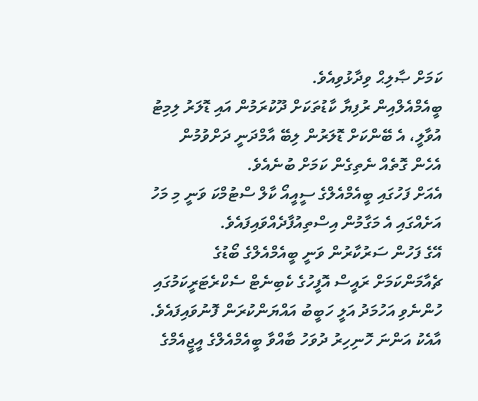ކަމަށް ޞާލިޙް ވިދާޅުވިއެވެ.
ބީއެމްއެލްއިން ރުފިޔާ ކާޑުތަކަށް ދޫކުރަމުން އައި ޑޮލަރު ލިމިޓު އުވާލީ، އެ ބޭންކަށް ޑޮލަރުން ލިބޭ އާމްދަނީ ދަށްވުމުން އެހެން ގޮތެއް ނެތިގެން ކަމަށް ބުނެއެވެ.
އެއަށް ފަހުގައި ބީއެމްއެލްގެ ސީއީއޯ ކާލް ސްޓުމްކަ ވަނީ މި މަހު އަށެއްގައި އެ މަގާމުން އިސްތިއުފާދެއްވައިފައެވެ.
އޭގެ ފަހުން ސަރުކާރުން ވަނީ ބީއެމްއެލްގެ ބޯޑުގެ ޗެއާމަންކަމަށް ރައީސް އޮފީހުގެ ކެބިނެޓް ސެކްރެޓަރީކަމުގައި ހުންނެވި އަހުމަދު އަލީ ހަބީބު އައްޔަންކުރަން ފޮނުވައިފައެވެ.
އާއެކު އަންނަ ހޮނިހިރު ދުވަހު ބާއްވާ ބީއެމްއެލްގެ އީޖީއެމްގެ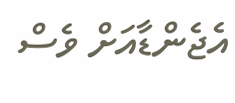އެޖެންޑާއަށް ވެސް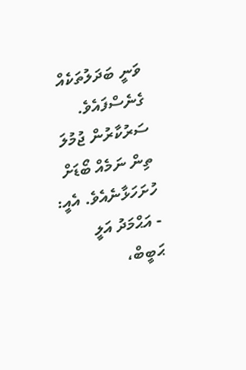ވަނީ ބަދަލުތަކެއް ގެނެސްފައެވެ.
ސަރުކާރުން ޖުމުލަ ތިން ނަމެއް ބޯޑަށް ހުށަހަޅާނެއެވެ. އެއީ:
- އަޙްމަދު އަލީ ޙަބީބް،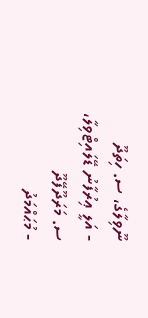ނޫވިލާގެ، ސ. ހިތަދޫ
- އަލީ ޢިރުފާނު ޑޭލައިޓްވިލާ، ސ. މަރަދޫފޭދޫ
- މުޙައްމަދު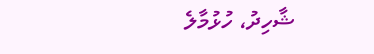ޝާހިދު، ހުޅުމާލެ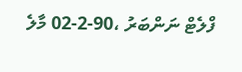ފްލެޓް ނަންބަރު ،90-2-02 މާލެ